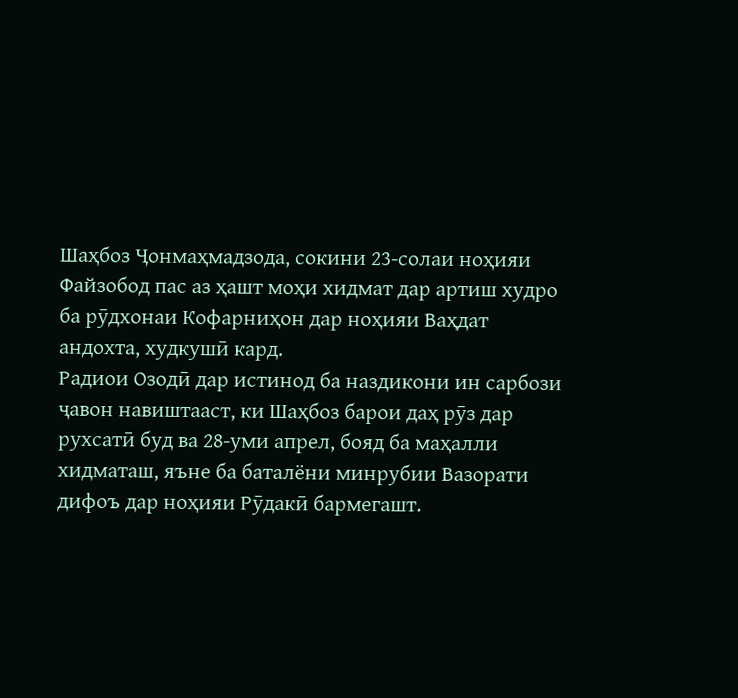Шаҳбоз Ҷонмаҳмадзода, сокини 23-солаи ноҳияи Файзобод пас аз ҳашт моҳи хидмат дар артиш худро ба рӯдхонаи Кофарниҳон дар ноҳияи Ваҳдат андохта, худкушӣ кард.
Радиои Озодӣ дар истинод ба наздикони ин сарбози ҷавон навиштааст, ки Шаҳбоз барои даҳ рӯз дар рухсатӣ буд ва 28-уми апрел, бояд ба маҳалли хидматаш, яъне ба баталёни минрубии Вазорати дифоъ дар ноҳияи Рӯдакӣ бармегашт.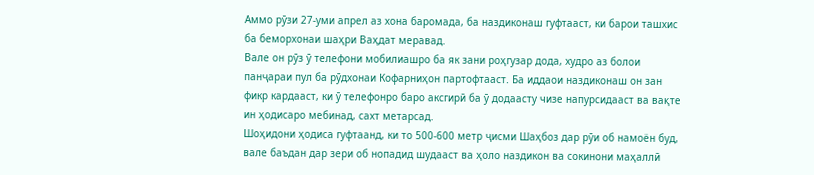Аммо рӯзи 27-уми апрел аз хона баромада, ба наздиконаш гуфтааст, ки барои ташхис ба беморхонаи шаҳри Ваҳдат меравад.
Вале он рӯз ӯ телефони мобилиашро ба як зани роҳгузар дода, худро аз болои панҷараи пул ба рӯдхонаи Кофарниҳон партофтааст. Ба иддаои наздиконаш он зан фикр кардааст, ки ӯ телефонро баро аксгирӣ ба ӯ додаасту чизе напурсидааст ва вақте ин ҳодисаро мебинад, сахт метарсад.
Шоҳидони ҳодиса гуфтаанд, ки то 500-600 метр ҷисми Шаҳбоз дар рӯи об намоён буд, вале баъдан дар зери об нопадид шудааст ва ҳоло наздикон ва сокинони маҳаллӣ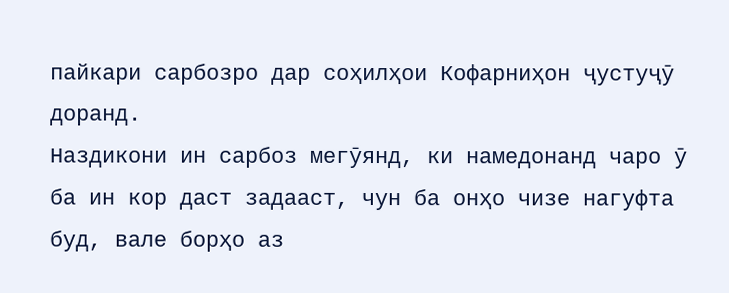пайкари сарбозро дар соҳилҳои Кофарниҳон ҷустуҷӯ доранд.
Наздикони ин сарбоз мегӯянд, ки намедонанд чаро ӯ ба ин кор даст задааст, чун ба онҳо чизе нагуфта буд, вале борҳо аз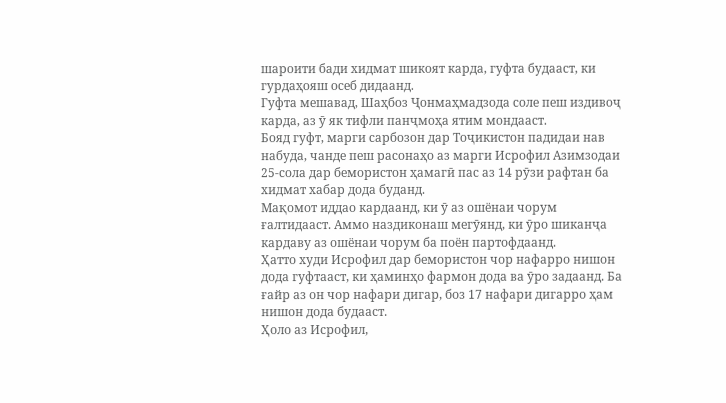шароити бади хидмат шикоят карда, гуфта будааст, ки гурдаҳояш осеб дидаанд.
Гуфта мешавад, Шаҳбоз Ҷонмаҳмадзода соле пеш издивоҷ карда, аз ӯ як тифли панҷмоҳа ятим мондааст.
Бояд гуфт, марги сарбозон дар Тоҷикистон падидаи нав набуда, чанде пеш расонаҳо аз марги Исрофил Азимзодаи 25-сола дар бемористон ҳамагӣ пас аз 14 рӯзи рафтан ба хидмат хабар дода буданд.
Мақомот иддао кардаанд, ки ӯ аз ошёнаи чорум ғалтидааст. Аммо наздиконаш мегӯянд, ки ӯро шиканҷа кардаву аз ошёнаи чорум ба поён партофдаанд.
Ҳатто худи Исрофил дар бемористон чор нафарро нишон дода гуфтааст, ки ҳаминҳо фармон дода ва ӯро задаанд. Ба ғайр аз он чор нафари дигар, боз 17 нафари дигарро ҳам нишон дода будааст.
Ҳоло аз Исрофил,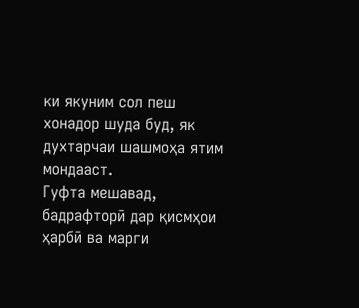ки якуним сол пеш хонадор шуда буд, як духтарчаи шашмоҳа ятим мондааст.
Гуфта мешавад, бадрафторӣ дар қисмҳои ҳарбӣ ва марги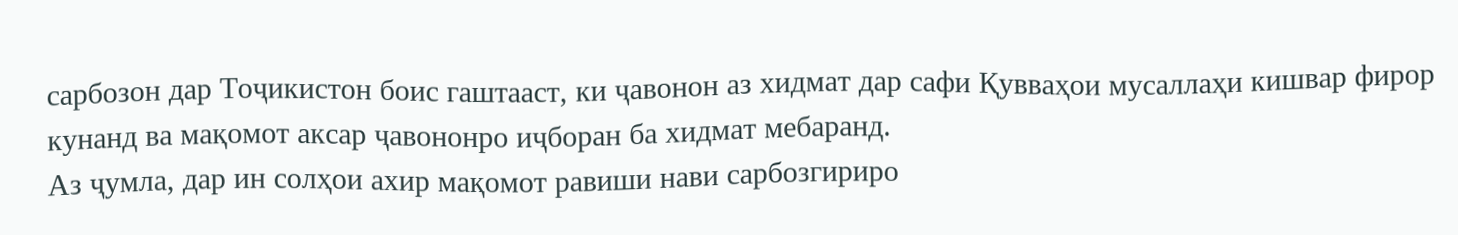сарбозон дар Тоҷикистон боис гаштааст, ки ҷавонон аз хидмат дар сафи Қувваҳои мусаллаҳи кишвар фирор кунанд ва мақомот аксар ҷавононро иҷборан ба хидмат мебаранд.
Аз ҷумла, дар ин солҳои ахир мақомот равиши нави сарбозгириро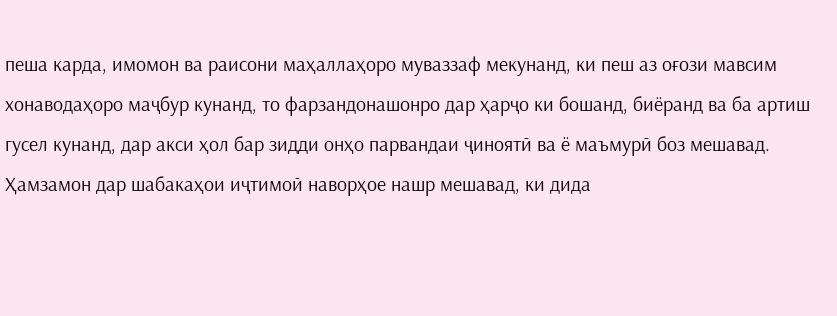пеша карда, имомон ва раисони маҳаллаҳоро муваззаф мекунанд, ки пеш аз оғози мавсим хонаводаҳоро маҷбур кунанд, то фарзандонашонро дар ҳарҷо ки бошанд, биёранд ва ба артиш гусел кунанд, дар акси ҳол бар зидди онҳо парвандаи ҷиноятӣ ва ё маъмурӣ боз мешавад.
Ҳамзамон дар шабакаҳои иҷтимоӣ наворҳое нашр мешавад, ки дида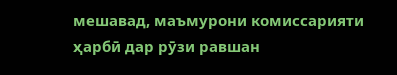мешавад, маъмурони комиссарияти ҳарбӣ дар рӯзи равшан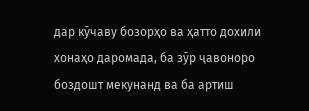дар кӯчаву бозорҳо ва ҳатто дохили хонаҳо даромада, ба зӯр ҷавоноро боздошт мекунанд ва ба артиш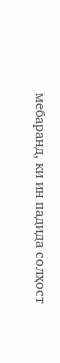мебаранд, ки ин падида солҳост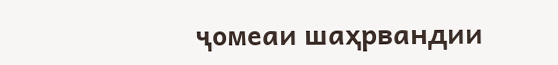ҷомеаи шаҳрвандии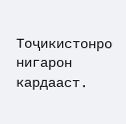Тоҷикистонро нигарон кардааст.